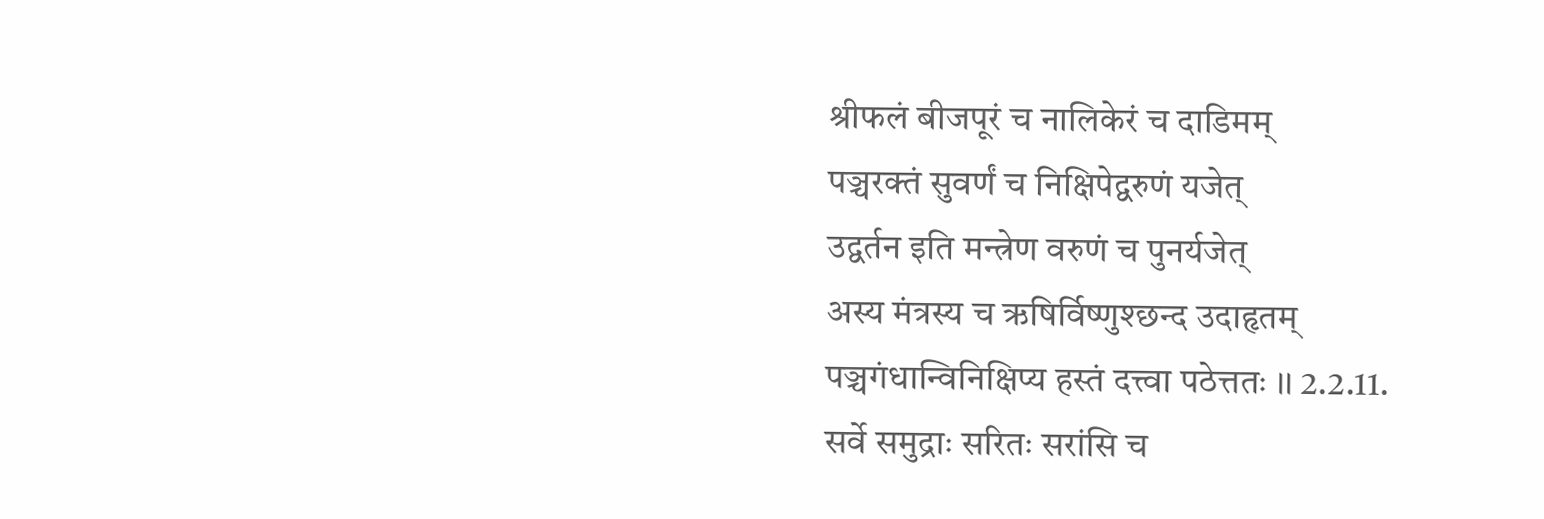श्रीफलं बीजपूरं च नालिकेरं च दाडिमम्
पञ्चरक्तं सुवर्णं च निक्षिपेद्वरुणं यजेत्
उद्वर्तन इति मन्त्रेण वरुणं च पुनर्यजेत्
अस्य मंत्रस्य च ऋषिर्विष्णुश्छन्द उदाहृतम्
पञ्चगंधान्विनिक्षिप्य हस्तं दत्त्वा पठेत्ततः ।। 2.2.11.
सर्वे समुद्राः सरितः सरांसि च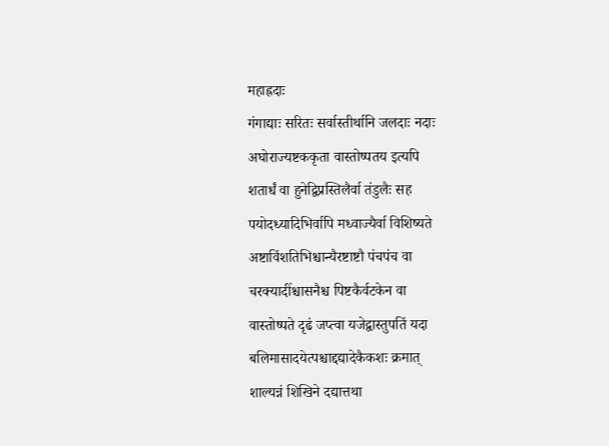महाह्रदाः
गंगाद्याः सरितः सर्वास्तीर्थानि जलदाः नदाः
अघोराज्यष्टककृता वास्तोष्पतय इत्यपि
शतार्धं वा हुनेद्विप्रस्तिलैर्वा तंडुलैः सह
पयोदध्यादिभिर्वापि मध्वाज्यैर्वा विशिष्यते
अष्टाविंशतिभिश्चान्यैरष्टाष्टौ पंचपंच वा
चरक्यादींश्चासनैश्च पिष्टकैर्वटकेन वा
वास्तोष्पते दृढं जप्त्वा यजेद्वास्तुपतिं यदा
बलिमासादयेत्पश्चाद्दद्यादेकैकशः क्रमात्
शाल्यन्नं शिखिने दद्यात्तथा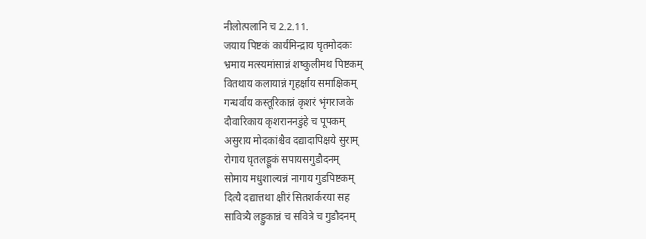नीलोत्पलानि च 2.2.11.
जयाय पिष्टकं कार्यमिन्द्राय घृतमोदकः
भ्रमाय मत्स्यमांसान्नं शष्कुलीमथ पिष्टकम्
वितथाय कलायान्नं गृहर्क्षाय समाक्षिकम्
गन्धर्वाय कस्तूरिकान्नं कृशरं भृंगराजके
दौवारिकाय कृशराननडुंहे च पूपकम्
असुराय मोदकांश्चैव दद्यादापिक्षये सुराम्
रोगाय घृतलड्डूकं सपायसगुडौदनम्
सोमाय मधुशाल्यन्नं नागाय गुडपिष्टकम्
दित्यै दद्यात्तथा क्षीरं सितशर्करया सह
सावित्र्यै लड्डुकान्नं च सवित्रे च गुडौदनम्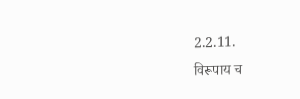2.2.11.
विरूपाय च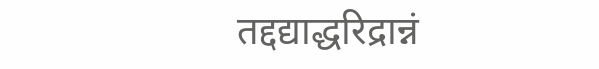तद्दद्याद्धरिद्रान्नं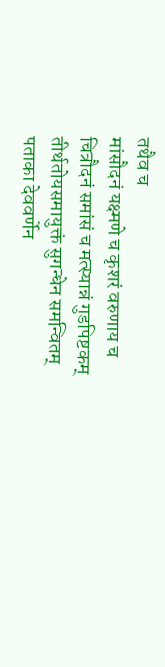तथैव च
मांसौदनं यक्ष्मणे च कृशरं वरुणाय च
चित्रौदनं समांसं च मत्स्यान्नं गुडपिष्टकम् तीर्थतोयसमायुक्तं सुगन्धेन समन्वितम्
पताका देववर्णेन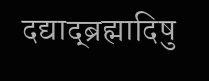दद्याद्ब्रह्मादिषु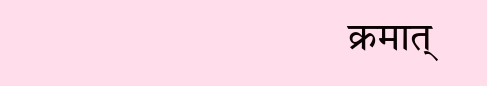क्रमात्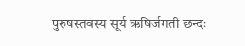पुरुषस्तवस्य सूर्य ऋषिर्जगती छन्दः